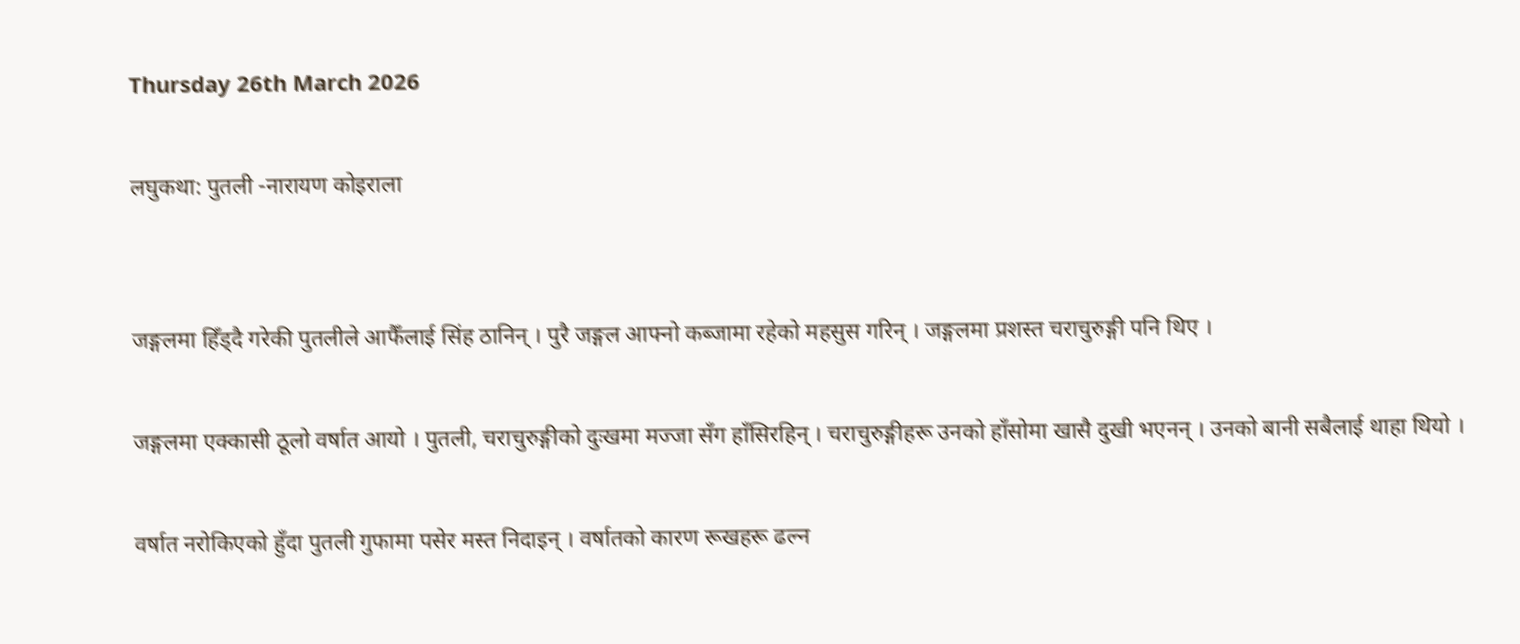Thursday 26th March 2026

लघुकथा: पुतली -नारायण कोइराला


जङ्गलमा हिँड्दै गरेकी पुतलीले आफैँलाई सिंह ठानिन् । पुरै जङ्गल आफ्नो कब्जामा रहेको महसुस गरिन् । जङ्गलमा प्रशस्त चराचुरुङ्गी पनि थिए ।

जङ्गलमा एक्कासी ठूलो वर्षात आयो । पुतली, चराचुरुङ्गीको दुःखमा मज्जा सँग हाँसिरहिन् । चराचुरुङ्गीहरू उनको हाँसोमा खासै दुखी भएनन् । उनको बानी सबैलाई थाहा थियो ।

वर्षात नरोकिएको हुँदा पुतली गुफामा पसेर मस्त निदाइन् । वर्षातको कारण रूखहरू ढल्न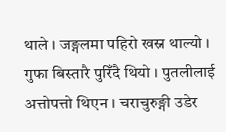थाले । जङ्गलमा पहिरो खस्न थाल्यो । गुफा बिस्तारै पुरिँदै थियो । पुतलीलाई अत्तोपत्तो थिएन । चराचुरुङ्गी उडेर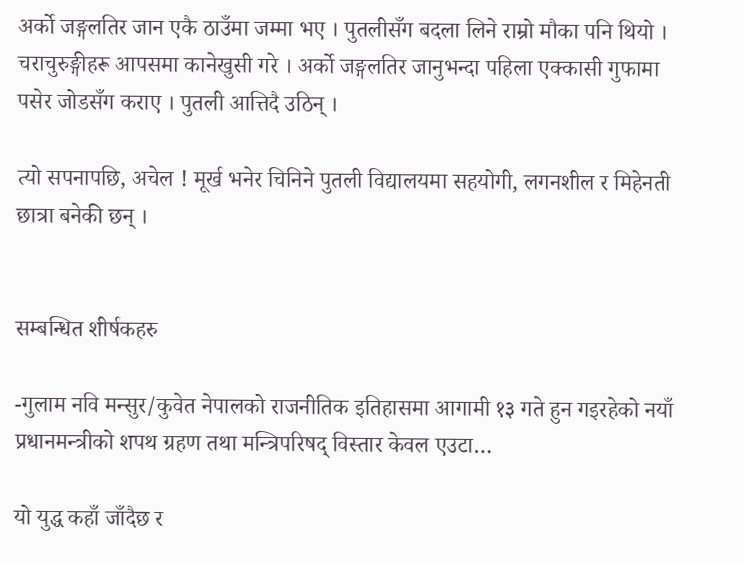अर्को जङ्गलतिर जान एकै ठाउँमा जम्मा भए । पुतलीसँग बदला लिने राम्रो मौका पनि थियो । चराचुरुङ्गीहरू आपसमा कानेखुसी गरे । अर्को जङ्गलतिर जानुभन्दा पहिला एक्कासी गुफामा पसेर जोडसँग कराए । पुतली आत्तिदै उठिन् ।

त्यो सपनापछि, अचेल ! मूर्ख भनेर चिनिने पुतली विद्यालयमा सहयोगी, लगनशील र मिहेनती छात्रा बनेकी छन् ।


सम्बन्धित शीर्षकहरु

-गुलाम नवि मन्सुर/कुवेत नेपालको राजनीतिक इतिहासमा आगामी १३ गते हुन गइरहेको नयाँ प्रधानमन्त्रीको शपथ ग्रहण तथा मन्त्रिपरिषद् विस्तार केवल एउटा…

यो युद्ध कहाँ जाँदैछ र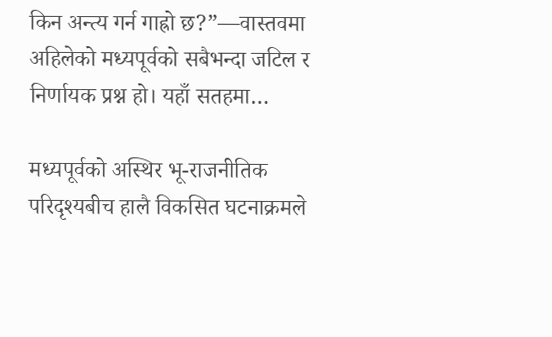किन अन्त्य गर्न गाह्रो छ?”—वास्तवमा अहिलेको मध्यपूर्वको सबैभन्दा जटिल र निर्णायक प्रश्न हो। यहाँ सतहमा…

मध्यपूर्वको अस्थिर भू-राजनीतिक परिदृश्यबीच हालै विकसित घटनाक्रमले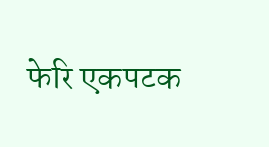फेरि एकपटक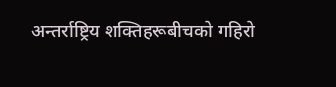अन्तर्राष्ट्रिय शक्तिहरूबीचको गहिरो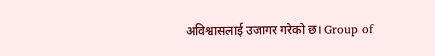अविश्वासलाई उजागर गरेको छ। Group of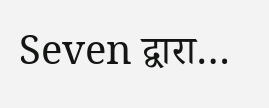Seven द्वारा…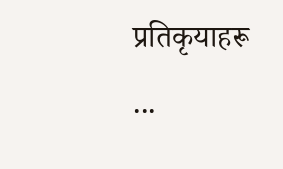प्रतिकृयाहरू
...